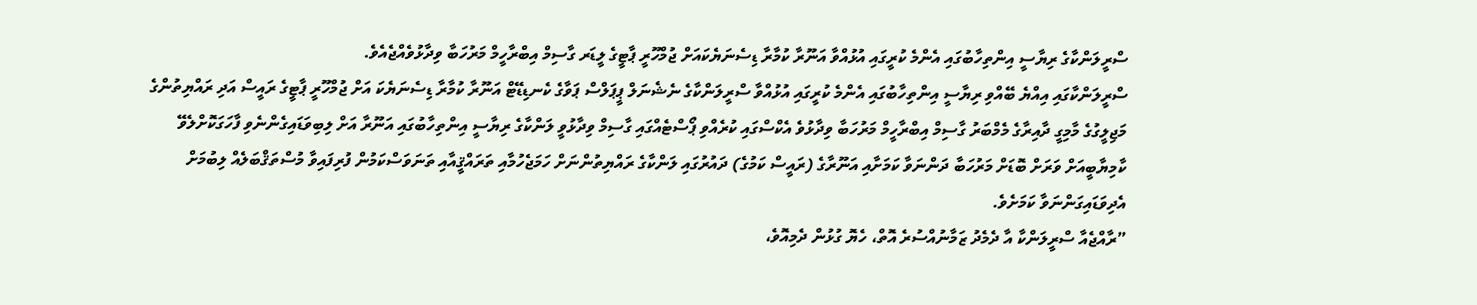ސްރީލަންކާގެ ރިޔާސީ އިންތިހާބުގައި އެންމެ ކުރީގައި އުޅުއްވާ އަނޫރާ ކުމާރާ ޑިސެނަޔެކައަށް ޖުމްހޫރީ ޕާޓީގެ ލީޑަރ ގާސިމް އިބްރާހީމް މަރުހަބާ ވިދާޅުވެއްޖެއެވެ.
ސްރީލަންކާގައި އިއްޔެ ބޭއްވި ރިޔާސީ އިންތިހާބުގައި އެންމެ ކުރީގައި އުޅުއްވާ ސްރީލަންކާގެ ނެޝެނަލް ޕީޕަލްސް ޕަވާގެ ކެނޑިޑޭޓް އަނޫރާ ކުމާރާ ޑިސެނަޔެކަ އަށް ޖުމްހޫރީ ޕާޓީގެ ރައީސް އަދި ރައްޔިތުންގެ މަޖިލީގުގެ މާމިގީ ދާއިރާގެ މެމްބަރު ގާސިމް އިބްރާހީމް މަރުހަބާ ވިދާޅުވެ އެކްސްގައި ކުރެއްވި ޕޯސްޓެއްގައި ގާސިމް ވިދާޅުވީ ލަންކާގެ ރިޔާސީ އިންތިހާބުގައި އަނޫރާ އަށް ލިބިވަޑައިގެންނެވި ފާހަގަކޮށްލެވޭ ކާމިޔާބީއަށް ވަރަށް ބޮޑަށް މަރުހަބާ ދަންނަވާ ކަމަށާއި އަނޫރާގެ (ރައީސް ކަމުގެ) ދައުރުގައި ލަންކާގެ ރައްޔިތުންނަށް ހަމަޖެހުމާއި ތަރައްޤީއާއި ތަނަވަސްކަމުން ފުރިފައިވާ މުސްތަޤްބަލެއް ލިބުމަށް އެދިވަޑައިގަންނަވާ ކަމަށެވެ.
”ރާއްޖެއާ ސްރީލަންކާ އާ ދެމެދު ޒަމާނުއްސުރެ އޮތް، ހެޔޮ ގުޅުން ދެމިއޮވެ،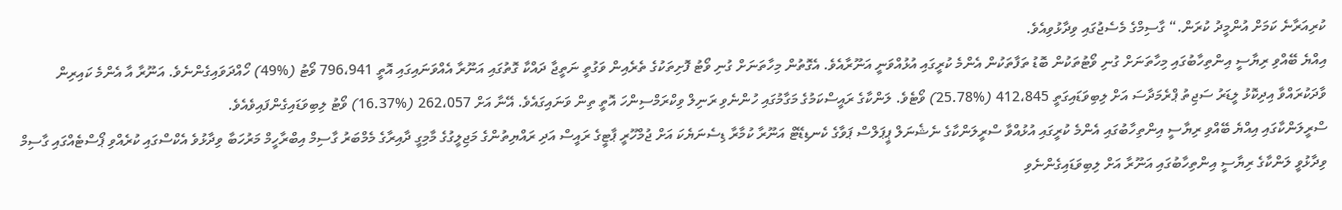ކުރިއަރާނެ ކަމަށް އުންމީދު ކުރަން.“ ގާސިމްގެ މެސެޖުގައި ވިދާޅުވިއެވެ.
އިއްޔެ ބޭއްވި ރިޔާސީ އިންތިހާބުގައި މިހާތަނަށް ގުނި ވޯޓުތަކުން ބޮޑު ތަފާތަކުން އެންމެ ކުރީގައި އުޅުއްވަނީ އަނޫރާއެވެ. އެގޮތުން މިހާތަނަށް ގުނި ވޯޓު ފޮށިތަކުގެ ތެރެއިން ވަގުތީ ނަތީޖާ ދައްކާ ގޮތުގައި އަނޫރާ އެއްވަނައިގައި އޮތީ 796،941 ވޯޓު (%49) ހޯއްދަވައިގެންނެވެ. އަނޫރާ އާ އެންމެ ކައިރިން ވާދަކުރައްވާ އިދިކޮޅު ލީޑަރު ސަޖިތު ޕްރެމަދާސަ އަށް ލިބިވަޑައިގަތީ 412،845 (%25.78) ވޯޓެވެ. ލަންކާގެ ރައީސްކަމުގެ މަގާމުގައި ހުންނެވި ރަނިލް ވިކްރަމްސިންހަ އޮތީ ތިން ވަނައިގައެވެ. އޭނާ އަށް 262،057 (%16.37) ވޯޓު ލިބިވަޑައިގެންފައިވެއެވެ.
ސްރީލަންކާގައި އިއްޔެ ބޭއްވި ރިޔާސީ އިންތިހާބުގައި އެންމެ ކުރީގައި އުޅުއްވާ ސްރީލަންކާގެ ނެޝެނަލް ޕީޕަލްސް ޕަވާގެ ކެނޑިޑޭޓް އަނޫރާ ކުމާރާ ޑިސެނަޔެކަ އަށް ޖުމްހޫރީ ޕާޓީގެ ރައީސް އަދި ރައްޔިތުންގެ މަޖިލީގުގެ މާމިގީ ދާއިރާގެ މެމްބަރު ގާސިމް އިބްރާހީމް މަރުހަބާ ވިދާޅުވެ އެކްސްގައި ކުރެއްވި ޕޯސްޓެއްގައި ގާސިމް ވިދާޅުވީ ލަންކާގެ ރިޔާސީ އިންތިހާބުގައި އަނޫރާ އަށް ލިބިވަޑައިގެންނެވި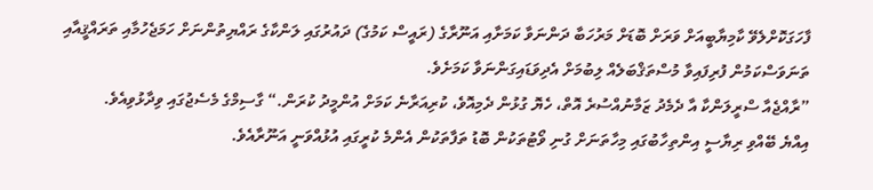ފާހަގަކޮށްލެވޭ ކާމިޔާބީއަށް ވަރަށް ބޮޑަށް މަރުހަބާ ދަންނަވާ ކަމަށާއި އަނޫރާގެ (ރައީސް ކަމުގެ) ދައުރުގައި ލަންކާގެ ރައްޔިތުންނަށް ހަމަޖެހުމާއި ތަރައްޤީއާއި ތަނަވަސްކަމުން ފުރިފައިވާ މުސްތަޤްބަލެއް ލިބުމަށް އެދިވަޑައިގަންނަވާ ކަމަށެވެ.
”ރާއްޖެއާ ސްރީލަންކާ އާ ދެމެދު ޒަމާނުއްސުރެ އޮތް، ހެޔޮ ގުޅުން ދެމިއޮވެ، ކުރިއަރާނެ ކަމަށް އުންމީދު ކުރަން.“ ގާސިމްގެ މެސެޖުގައި ވިދާޅުވިއެވެ.
އިއްޔެ ބޭއްވި ރިޔާސީ އިންތިހާބުގައި މިހާތަނަށް ގުނި ވޯޓުތަކުން ބޮޑު ތަފާތަކުން އެންމެ ކުރީގައި އުޅުއްވަނީ އަނޫރާއެވެ.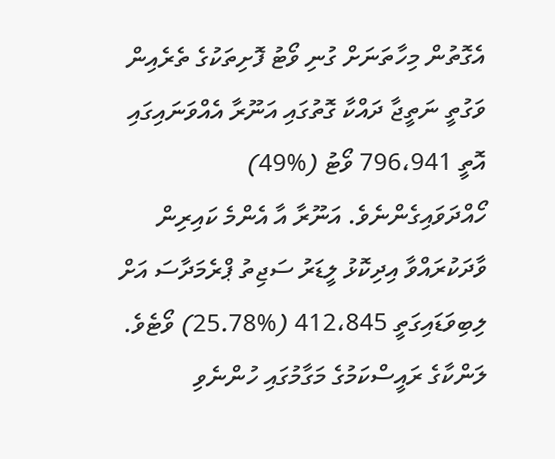އެގޮތުން މިހާތަނަށް ގުނި ވޯޓު ފޮށިތަކުގެ ތެރެއިން ވަގުތީ ނަތީޖާ ދައްކާ ގޮތުގައި އަނޫރާ އެއްވަނައިގައި އޮތީ 796،941 ވޯޓު (%49) ހޯއްދަވައިގެންނެވެ. އަނޫރާ އާ އެންމެ ކައިރިން ވާދަކުރައްވާ އިދިކޮޅު ލީޑަރު ސަޖިތު ޕްރެމަދާސަ އަށް ލިބިވަޑައިގަތީ 412،845 (%25.78) ވޯޓެވެ. ލަންކާގެ ރައީސްކަމުގެ މަގާމުގައި ހުންނެވި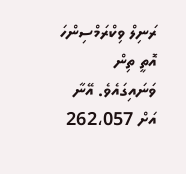ރަނިލް ވިކްރަމްސިންހަ އޮތީ ތިން ވަނައިގައެވެ. އޭނާ އަށް 262،057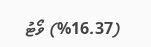(%16.37) ވޯޓު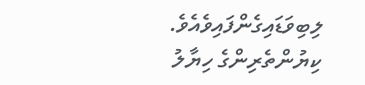ލިބިވަޑައިގެންފައިވެއެވެ.
ކިޔުންތެރިންގެ ހިޔާލު